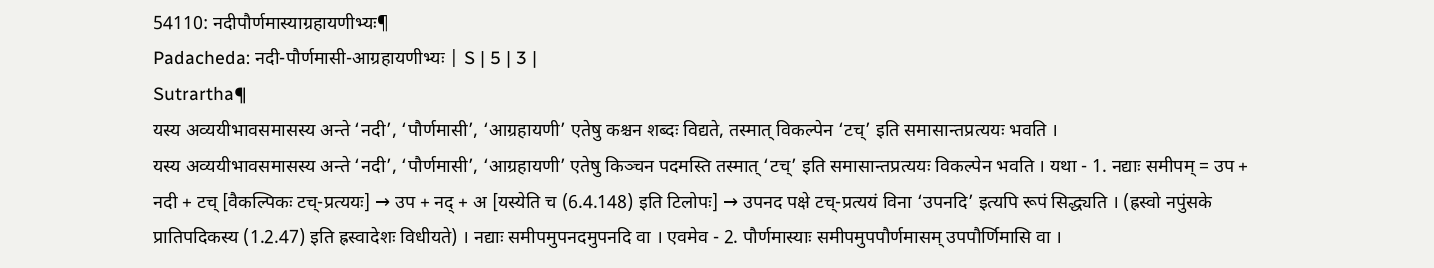54110: नदीपौर्णमास्याग्रहायणीभ्यः¶
Padacheda: नदी-पौर्णमासी-आग्रहायणीभ्यः | S | 5 | 3 |
Sutrartha¶
यस्य अव्ययीभावसमासस्य अन्ते ‘नदी’, ‘पौर्णमासी’, ‘आग्रहायणी’ एतेषु कश्चन शब्दः विद्यते, तस्मात् विकल्पेन ‘टच्’ इति समासान्तप्रत्ययः भवति ।
यस्य अव्ययीभावसमासस्य अन्ते ‘नदी’, ‘पौर्णमासी’, ‘आग्रहायणी’ एतेषु किञ्चन पदमस्ति तस्मात् ‘टच्’ इति समासान्तप्रत्ययः विकल्पेन भवति । यथा - 1. नद्याः समीपम् = उप + नदी + टच् [वैकल्पिकः टच्-प्रत्ययः] → उप + नद् + अ [यस्येति च (6.4.148) इति टिलोपः] → उपनद पक्षे टच्-प्रत्ययं विना ‘उपनदि’ इत्यपि रूपं सिद्ध्यति । (ह्रस्वो नपुंसके प्रातिपदिकस्य (1.2.47) इति ह्रस्वादेशः विधीयते) । नद्याः समीपमुपनदमुपनदि वा । एवमेव - 2. पौर्णमास्याः समीपमुपपौर्णमासम् उपपौर्णिमासि वा ।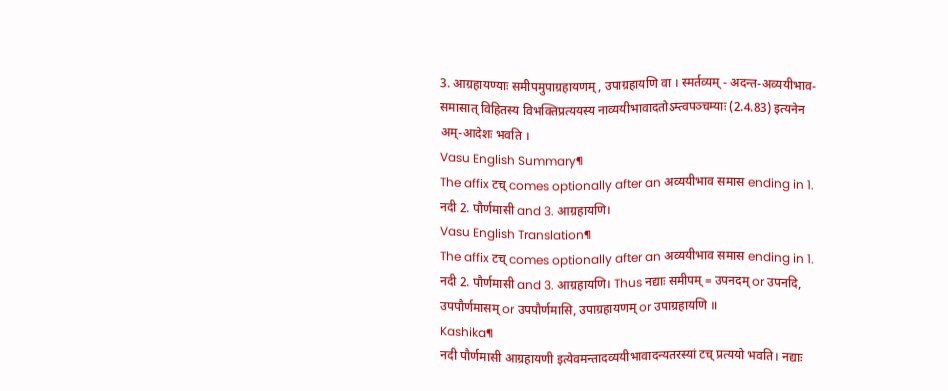3. आग्रहायण्याः समीपमुपाग्रहायणम्, उपाग्रहायणि वा । स्मर्तव्यम् - अदन्त-अव्ययीभाव-समासात् विहितस्य विभक्तिप्रत्ययस्य नाव्ययीभावादतोऽम्त्वपञ्चम्याः (2.4.83) इत्यनेन अम्-आदेशः भवति ।
Vasu English Summary¶
The affix टच् comes optionally after an अव्ययीभाव समास ending in 1. नदी 2. पौर्णमासी and 3. आग्रहायणि।
Vasu English Translation¶
The affix टच् comes optionally after an अव्ययीभाव समास ending in 1. नदी 2. पौर्णमासी and 3. आग्रहायणि। Thus नद्याः समीपम् = उपनदम् or उपनदि, उपपौर्णमासम् or उपपौर्णमासि, उपाग्रहायणम् or उपाग्रहायणि ॥
Kashika¶
नदी पौर्णमासी आग्रहायणी इत्येवमन्तादव्ययीभावादन्यतरस्यां टच् प्रत्ययो भवति। नद्याः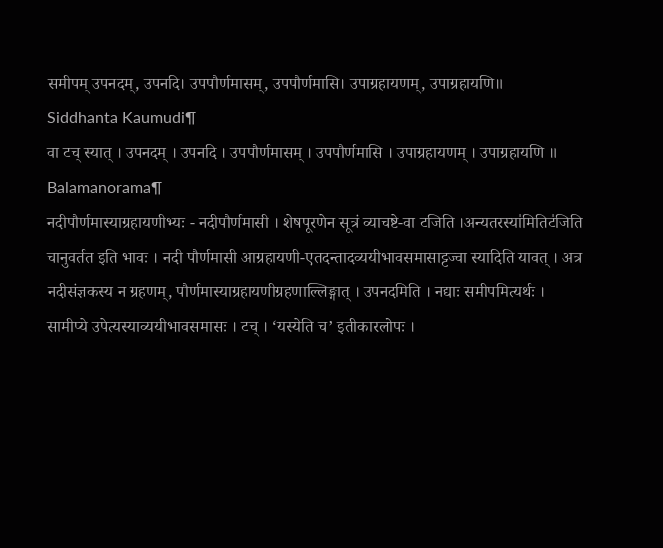समीपम् उपनदम्, उपनदि। उपपौर्णमासम्, उपपौर्णमासि। उपाग्रहायणम्, उपाग्रहायणि॥
Siddhanta Kaumudi¶
वा टच् स्यात् । उपनदम् । उपनदि । उपपौर्णमासम् । उपपौर्णमासि । उपाग्रहायणम् । उपाग्रहायणि ॥
Balamanorama¶
नदीपौर्णमास्याग्रहायणीभ्यः - नदीपौर्णमासी । शेषपूरणेन सूत्रं व्याचष्टे-वा टजिति ।अन्यतरस्या॑मितिट॑जिति चानुवर्तत इति भावः । नदी पौर्णमासी आग्रहायणी-एतदन्तादव्ययीभावसमासाट्टज्वा स्यादिति यावत् । अत्र नदीसंज्ञकस्य न ग्रहणम्, पौर्णमास्याग्रहायणीग्रहणाल्लिङ्गात् । उपनदमिति । नद्याः समीपमित्यर्थः । सामीप्ये उपेत्यस्याव्ययीभावसमासः । टच् । ‘यस्येति च’ इतीकारलोपः ।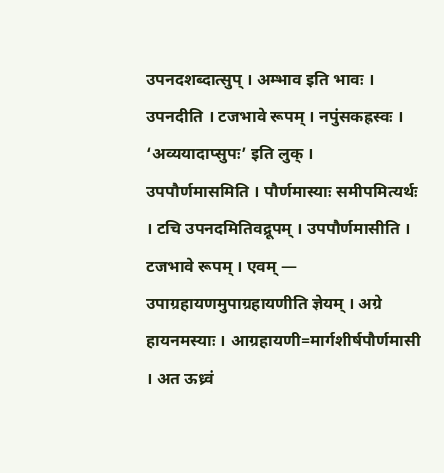उपनदशब्दात्सुप् । अम्भाव इति भावः । उपनदीति । टजभावे रूपम् । नपुंसकह्रस्वः । ‘अव्ययादाप्सुपः’ इति लुक् । उपपौर्णमासमिति । पौर्णमास्याः समीपमित्यर्थः । टचि उपनदमितिवद्रूपम् । उपपौर्णमासीति । टजभावे रूपम् । एवम् — उपाग्रहायणमुपाग्रहायणीति ज्ञेयम् । अग्रे हायनमस्याः । आग्रहायणी=मार्गशीर्षपौर्णमासी । अत ऊध्र्वं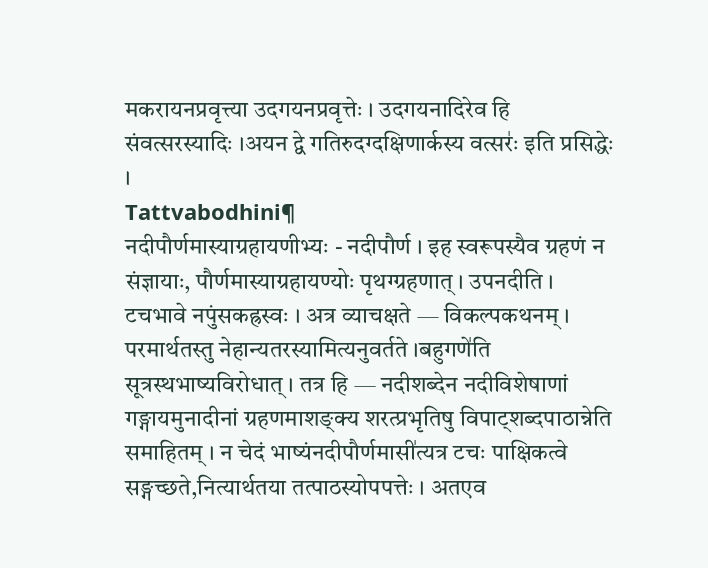मकरायनप्रवृत्त्या उदगयनप्रवृत्तेः । उदगयनादिरेव हि संवत्सरस्यादिः ।अयन द्वे गतिरुदग्दक्षिणार्कस्य वत्सरः॑ इति प्रसिद्धेः ।
Tattvabodhini¶
नदीपौर्णमास्याग्रहायणीभ्यः - नदीपौर्ण । इह स्वरूपस्यैव ग्रहणं न संज्ञायाः, पौर्णमास्याग्रहायण्योः पृथग्ग्रहणात् । उपनदीति । टचभावे नपुंसकह्रस्वः । अत्र व्याचक्षते — विकल्पकथनम् । परमार्थतस्तु नेहान्यतरस्यामित्यनुवर्तते ।बहुगणे॑ति सूत्रस्थभाष्यविरोधात् । तत्र हि — नदीशब्देन नदीविशेषाणां गङ्गायमुनादीनां ग्रहणमाशङ्क्य शरत्प्रभृतिषु विपाट्शब्दपाठान्नेति समाहितम् । न चेदं भाष्यंनदीपौर्णमासी॑त्यत्र टचः पाक्षिकत्वे सङ्गच्छते,नित्यार्थतया तत्पाठस्योपपत्तेः । अतएव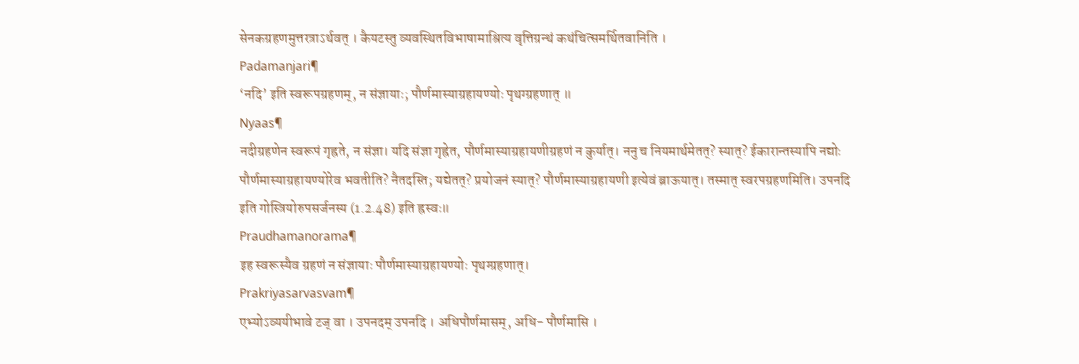सेनकग्रहणमुत्तरत्राऽर्थवत् । कैयटस्तु व्यवस्थितविभाषामाश्रित्य वृत्तिग्रन्थं कथंचित्समर्थितवानिति ।
Padamanjari¶
‘नदि’ इति स्वरूपग्रहणम्, न संज्ञायाः; पौर्णमास्याग्रहायण्योः पृथग्ग्रहणात् ॥
Nyaas¶
नदीग्रहणेन स्वरूपं गृह्रते, न संज्ञा। यदि संज्ञा गृह्रेत, पौर्णमास्याग्रहायणीग्रहणं न कुर्यात्। ननु च नियमार्थमेतत्? स्यात्? ईकारान्तस्यापि नद्योः पौर्णमास्याग्रहायण्योरेव भवतीति? नैतदस्ति; यद्येतत्? प्रयोजनं स्यात्? पौर्णमास्याग्रहायणी इत्येवं ब्राऊयात्। तस्मात् स्वरपग्रहणमिति। उपनदि इति गोस्त्रियोरुपसर्जनस्य (1.2.48) इति ह्रस्वः॥
Praudhamanorama¶
इह स्वरूस्यैव ग्रहणं न संज्ञायाः पौर्णमास्याग्रहायण्योः पृथग्ग्रहणात्।
Prakriyasarvasvam¶
एभ्योऽव्ययीभावे टज् वा । उपनदम् उपनदि । अधिपौर्णमासम्, अधि- पौर्णमासि ।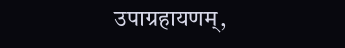उपाग्रहायणम्,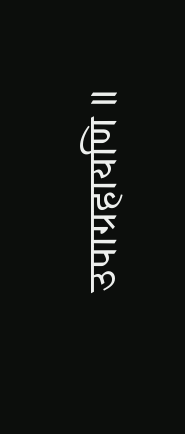उपाग्रहायणि ॥